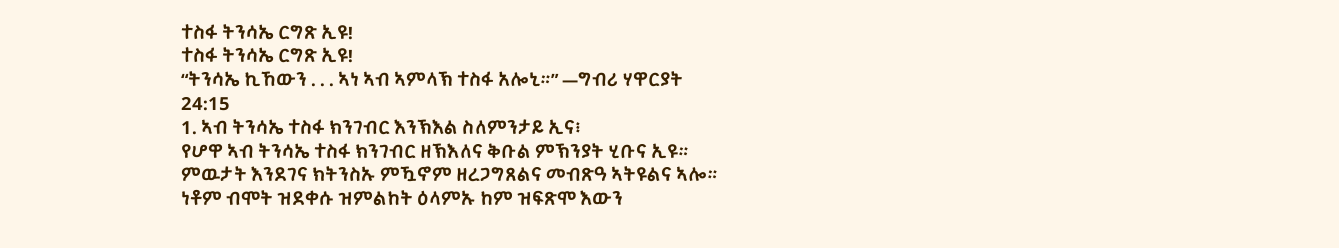ተስፋ ትንሳኤ ርግጽ ኢዩ!
ተስፋ ትንሳኤ ርግጽ ኢዩ!
“ትንሳኤ ኪኸውን . . . ኣነ ኣብ ኣምላኽ ተስፋ አሎኒ።” —ግብሪ ሃዋርያት 24:15
1. ኣብ ትንሳኤ ተስፋ ክንገብር እንኽእል ስለምንታይ ኢና፧
የሆዋ ኣብ ትንሳኤ ተስፋ ክንገብር ዘኽእለና ቅቡል ምኽንያት ሂቡና ኢዩ። ምዉታት እንደገና ክትንስኡ ምዃኖም ዘረጋግጸልና መብጽዓ ኣትዩልና ኣሎ። ነቶም ብሞት ዝደቀሱ ዝምልከት ዕላምኡ ከም ዝፍጽሞ እውን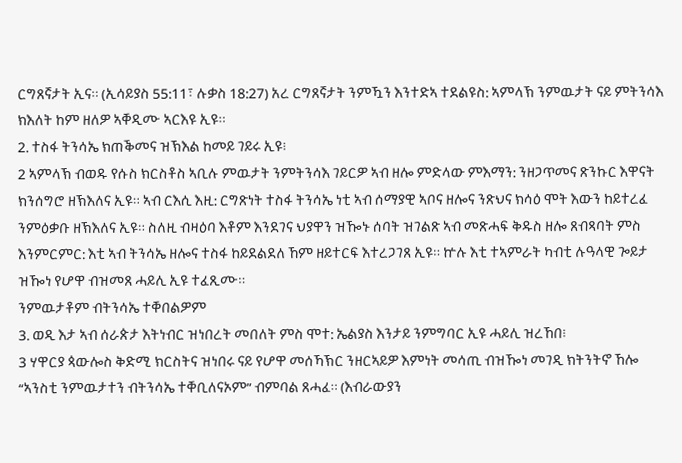ርግጸኛታት ኢና። (ኢሳይያስ 55:11፣ ሉቃስ 18:27) አረ ርግጸኛታት ንምዃን እንተድኣ ተደልዩስ: ኣምላኽ ንምዉታት ናይ ምትንሳእ ክእለት ከም ዘለዎ ኣቐዲሙ ኣርእዩ ኢዩ።
2. ተስፋ ትንሳኤ ክጠቕመና ዝኽእል ከመይ ገይሩ ኢዩ፧
2 ኣምላኽ ብወዱ የሱስ ክርስቶስ ኣቢሉ ምዉታት ንምትንሳእ ገይርዎ ኣብ ዘሎ ምድላው ምእማን: ንዘጋጥመና ጽንኩር እዋናት ክንሰግሮ ዘኽእለና ኢዩ። ኣብ ርእሲ እዚ: ርግጽነት ተስፋ ትንሳኤ ነቲ ኣብ ሰማያዊ ኣቦና ዘሎና ንጽህና ክሳዕ ሞት እውን ከይተረፈ ንምዕቃቡ ዘኽእለና ኢዩ። ስለዚ ብዛዕባ እቶም እንደገና ህያዋን ዝዀኑ ሰባት ዝገልጽ ኣብ መጽሓፍ ቅዱስ ዘሎ ጸብጻባት ምስ እንምርምር: እቲ ኣብ ትንሳኤ ዘሎና ተስፋ ከይደልደለ ኸም ዘይተርፍ እተረጋገጸ ኢዩ። ኵሉ እቲ ተኣምራት ካብቲ ሉዓላዊ ጐይታ ዝዀነ የሆዋ ብዝመጸ ሓይሊ ኢዩ ተፈጺሙ።
ንምዉታቶም ብትንሳኤ ተቐበልዎም
3. ወዲ እታ ኣብ ሰራጵታ እትነብር ዝነበረት መበለት ምስ ሞተ: ኤልያስ እንታይ ንምግባር ኢዩ ሓይሊ ዝረኸበ፧
3 ሃዋርያ ጳውሎስ ቅድሚ ክርስትና ዝነበሩ ናይ የሆዋ መሰኻኽር ንዘርኣይዎ እምነት መሳጢ ብዝዀነ መገዲ ክትንትኖ ኸሎ “ኣንስቲ ንምዉታተን ብትንሳኤ ተቐቢለናኦም” ብምባል ጸሓፈ። (እብራውያን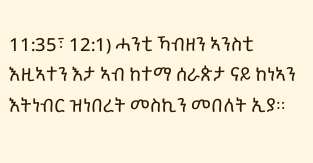11:35፣ 12:1) ሓንቲ ኻብዘን ኣንስቲ እዚኣተን እታ ኣብ ከተማ ሰራጵታ ናይ ከነኣን እትነብር ዝነበረት መስኪን መበለት ኢያ።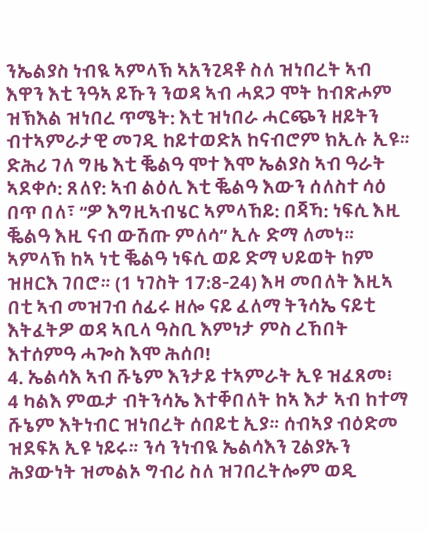ንኤልያስ ነብዪ ኣምላኽ ኣአንጊዳቶ ስለ ዝነበረት ኣብ እዋን እቲ ንዓኣ ይኹን ንወዳ ኣብ ሓደጋ ሞት ከብጽሖም ዝኽእል ዝነበረ ጥሜት: እቲ ዝነበራ ሓርጭን ዘይትን ብተኣምራታዊ መገዲ ከይተወድአ ከናብሮም ክኢሉ ኢዩ። ድሕሪ ገለ ግዜ እቲ ቘልዓ ሞተ እሞ ኤልያስ ኣብ ዓራት ኣደቀሶ: ጸለየ: ኣብ ልዕሊ እቲ ቘልዓ እውን ሰለስተ ሳዕ በጥ በለ፣ “ዎ እግዚኣብሄር ኣምላኸይ: በጃኻ: ነፍሲ እዚ ቘልዓ እዚ ናብ ውሽጡ ምለሳ” ኢሉ ድማ ለመነ። ኣምላኽ ከኣ ነቲ ቘልዓ ነፍሲ ወይ ድማ ህይወት ከም ዝዘርእ ገበሮ። (1 ነገስት 17:8-24) እዛ መበለት እዚኣ በቲ ኣብ መዝገብ ሰፊሩ ዘሎ ናይ ፈለማ ትንሳኤ ናይቲ እትፈትዎ ወዳ ኣቢላ ዓስቢ እምነታ ምስ ረኸበት እተሰምዓ ሓጐስ እሞ ሕሰቦ!
4. ኤልሳእ ኣብ ሹኔም እንታይ ተኣምራት ኢዩ ዝፈጸመ፧
4 ካልእ ምዉታ ብትንሳኤ እተቐበለት ከኣ እታ ኣብ ከተማ ሹኔም እትነብር ዝነበረት ሰበይቲ ኢያ። ሰብኣያ ብዕድመ ዝደፍአ ኢዩ ነይሩ። ንሳ ንነብዪ ኤልሳእን ጊልያኡን ሕያውነት ዝመልኦ ግብሪ ስለ ዝገበረትሎም ወዲ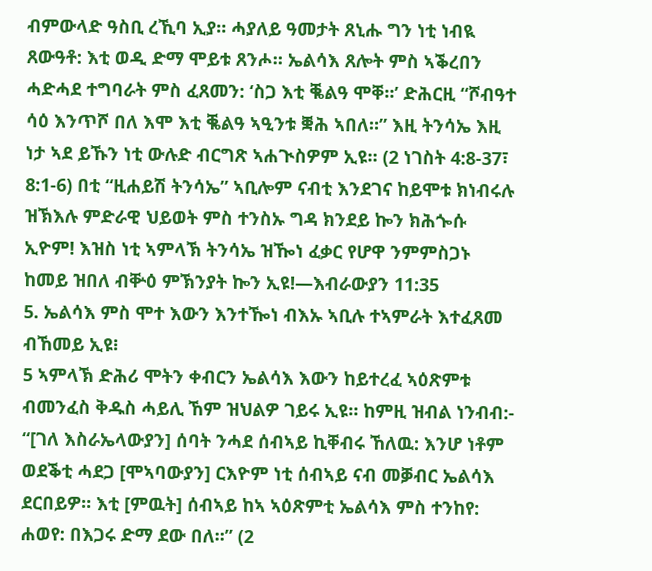ብምውላድ ዓስቢ ረኺባ ኢያ። ሓያለይ ዓመታት ጸኒሑ ግን ነቲ ነብዪ ጸውዓቶ: እቲ ወዲ ድማ ሞይቱ ጸንሖ። ኤልሳእ ጸሎት ምስ ኣቕረበን ሓድሓደ ተግባራት ምስ ፈጸመን: ‘ስጋ እቲ ቘልዓ ሞቐ።’ ድሕርዚ “ሾብዓተ ሳዕ እንጥሾ በለ እሞ እቲ ቘልዓ ኣዒንቱ ቛሕ ኣበለ።” እዚ ትንሳኤ እዚ ነታ ኣደ ይኹን ነቲ ውሉድ ብርግጽ ኣሐጒስዎም ኢዩ። (2 ነገስት 4:8-37፣ 8:1-6) በቲ “ዚሐይሽ ትንሳኤ” ኣቢሎም ናብቲ እንደገና ከይሞቱ ክነብሩሉ ዝኽእሉ ምድራዊ ህይወት ምስ ተንስኡ ግዳ ክንደይ ኰን ክሕጐሱ ኢዮም! እዝስ ነቲ ኣምላኽ ትንሳኤ ዝዀነ ፈቃር የሆዋ ንምምስጋኑ ከመይ ዝበለ ብቝዕ ምኽንያት ኰን ኢዩ!—እብራውያን 11:35
5. ኤልሳእ ምስ ሞተ እውን እንተዀነ ብእኡ ኣቢሉ ተኣምራት እተፈጸመ ብኸመይ ኢዩ፧
5 ኣምላኽ ድሕሪ ሞትን ቀብርን ኤልሳእ እውን ከይተረፈ ኣዕጽምቱ ብመንፈስ ቅዱስ ሓይሊ ኸም ዝህልዎ ገይሩ ኢዩ። ከምዚ ዝብል ነንብብ:- “[ገለ እስራኤላውያን] ሰባት ንሓደ ሰብኣይ ኪቐብሩ ኸለዉ: እንሆ ነቶም ወደቕቲ ሓደጋ [ሞኣባውያን] ርእዮም ነቲ ሰብኣይ ናብ መቓብር ኤልሳእ ደርበይዎ። እቲ [ምዉት] ሰብኣይ ከኣ ኣዕጽምቲ ኤልሳእ ምስ ተንከየ: ሐወየ: በእጋሩ ድማ ደው በለ።” (2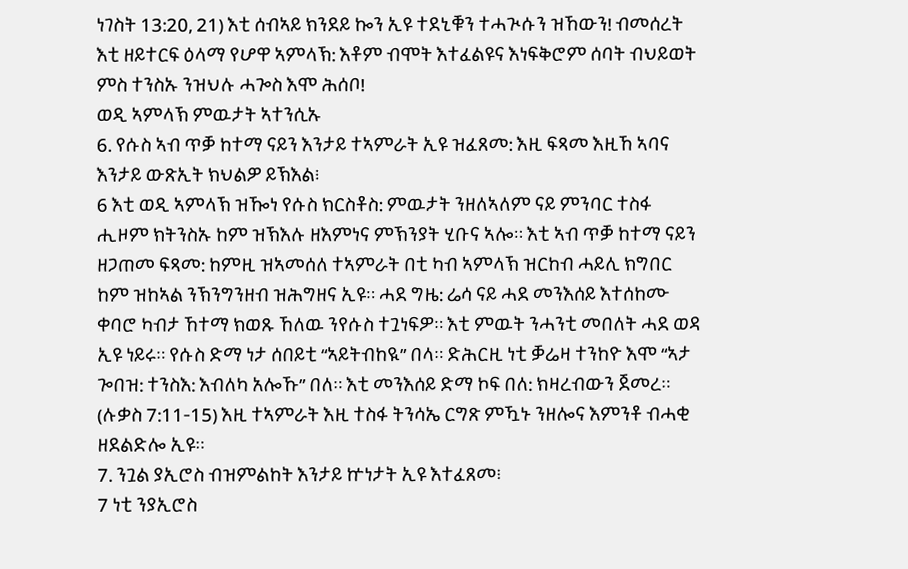ነገስት 13:20, 21) እቲ ሰብኣይ ክንደይ ኰን ኢዩ ተደኒቑን ተሓጒሱን ዝኸውን! ብመሰረት እቲ ዘይተርፍ ዕላማ የሆዋ ኣምላኽ: እቶም ብሞት እተፈልዩና እነፍቅሮም ሰባት ብህይወት ምስ ተንስኡ ንዝህሉ ሓጐስ እሞ ሕሰቦ!
ወዲ ኣምላኽ ምዉታት ኣተንሲኡ
6. የሱስ ኣብ ጥቓ ከተማ ናይን እንታይ ተኣምራት ኢዩ ዝፈጸመ: እዚ ፍጻመ እዚኸ ኣባና እንታይ ውጽኢት ክህልዎ ይኽእል፧
6 እቲ ወዲ ኣምላኽ ዝዀነ የሱስ ክርስቶስ: ምዉታት ንዘለኣለም ናይ ምንባር ተስፋ ሒዞም ክትንስኡ ከም ዝኽእሉ ዘእምነና ምኽንያት ሂቡና ኣሎ። እቲ ኣብ ጥቓ ከተማ ናይን ዘጋጠመ ፍጻመ: ከምዚ ዝኣመሰለ ተኣምራት በቲ ካብ ኣምላኽ ዝርከብ ሓይሊ ክግበር ከም ዝከኣል ንኽንግንዘብ ዝሕግዘና ኢዩ። ሓደ ግዜ: ሬሳ ናይ ሓደ መንእሰይ እተሰከሙ ቀባሮ ካብታ ኸተማ ክወጹ ኸለዉ ንየሱስ ተጓነፍዎ። እቲ ምዉት ንሓንቲ መበለት ሓደ ወዳ ኢዩ ነይሩ። የሱስ ድማ ነታ ሰበይቲ “ኣይትብከዪ” በላ። ድሕርዚ ነቲ ቓሬዛ ተንከዮ እሞ “ኣታ ጐበዝ: ተንስእ: እብለካ አሎኹ” በለ። እቲ መንእሰይ ድማ ኮፍ በለ: ክዛረብውን ጀመረ። (ሉቃስ 7:11-15) እዚ ተኣምራት እዚ ተስፋ ትንሳኤ ርግጽ ምዃኑ ንዘሎና እምንቶ ብሓቂ ዘደልድሎ ኢዩ።
7. ንጓል ያኢሮስ ብዝምልከት እንታይ ኵነታት ኢዩ እተፈጸመ፧
7 ነቲ ንያኢሮስ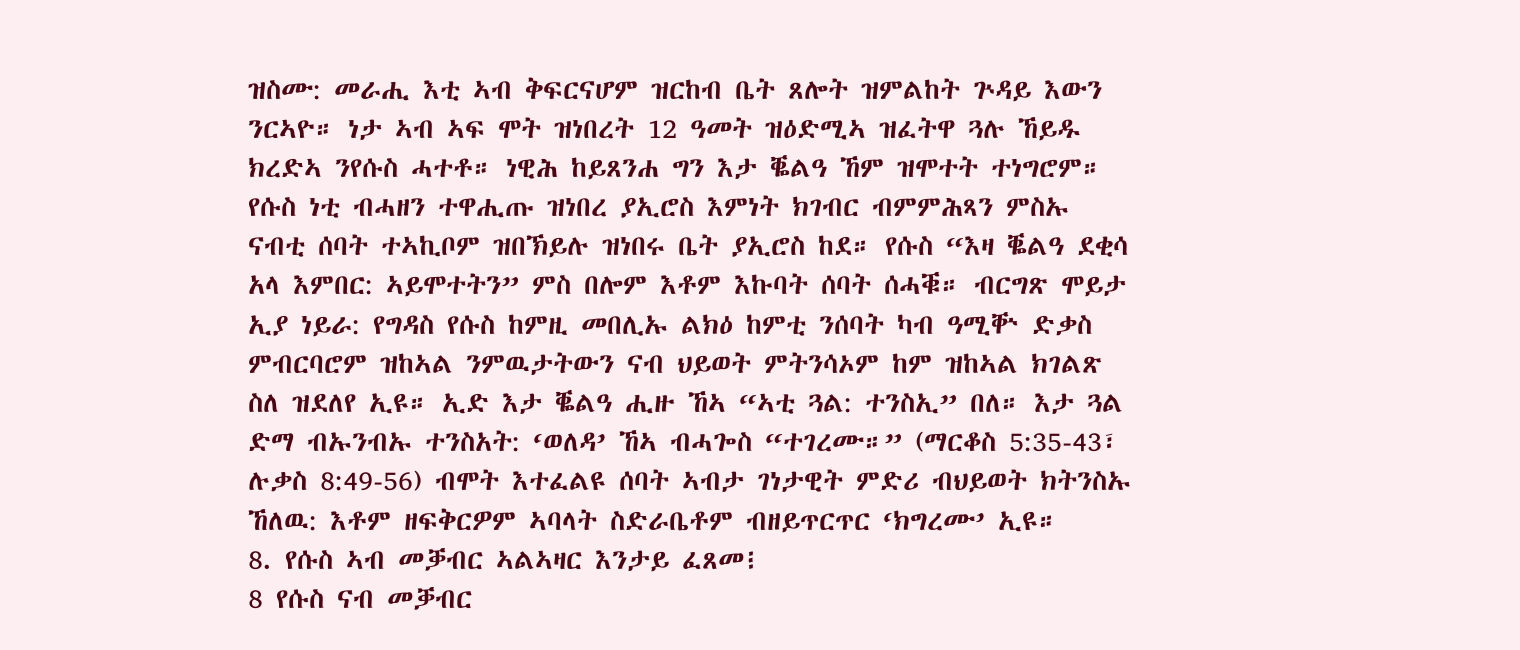ዝስሙ: መራሒ እቲ ኣብ ቅፍርናሆም ዝርከብ ቤት ጸሎት ዝምልከት ጕዳይ እውን ንርኣዮ። ነታ ኣብ ኣፍ ሞት ዝነበረት 12 ዓመት ዝዕድሚኣ ዝፈትዋ ጓሉ ኸይዱ ክረድኣ ንየሱስ ሓተቶ። ነዊሕ ከይጸንሐ ግን እታ ቘልዓ ኸም ዝሞተት ተነግሮም። የሱስ ነቲ ብሓዘን ተዋሒጡ ዝነበረ ያኢሮስ እምነት ክገብር ብምምሕጻን ምስኡ ናብቲ ሰባት ተኣኪቦም ዝበኽይሉ ዝነበሩ ቤት ያኢሮስ ከደ። የሱስ “እዛ ቘልዓ ደቂሳ አላ እምበር: ኣይሞተትን” ምስ በሎም እቶም እኩባት ሰባት ሰሓቑ። ብርግጽ ሞይታ ኢያ ነይራ: የግዳስ የሱስ ከምዚ መበሊኡ ልክዕ ከምቲ ንሰባት ካብ ዓሚቝ ድቃስ ምብርባሮም ዝከኣል ንምዉታትውን ናብ ህይወት ምትንሳኦም ከም ዝከኣል ክገልጽ ስለ ዝደለየ ኢዩ። ኢድ እታ ቘልዓ ሒዙ ኸኣ “ኣቲ ጓል: ተንስኢ” በለ። እታ ጓል ድማ ብኡንብኡ ተንስአት: ‘ወለዳ’ ኸኣ ብሓጐስ “ተገረሙ።” (ማርቆስ 5:35-43፣ ሉቃስ 8:49-56) ብሞት እተፈልዩ ሰባት ኣብታ ገነታዊት ምድሪ ብህይወት ክትንስኡ ኸለዉ: እቶም ዘፍቅርዎም ኣባላት ስድራቤቶም ብዘይጥርጥር ‘ክግረሙ’ ኢዩ።
8. የሱስ ኣብ መቓብር ኣልኣዛር እንታይ ፈጸመ፧
8 የሱስ ናብ መቓብር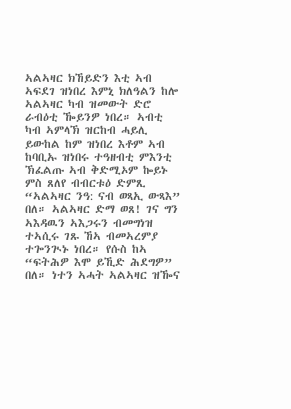ኣልኣዛር ክኸይድን እቲ ኣብ ኣፍደገ ዝነበረ እምኒ ክለዓልን ከሎ ኣልኣዛር ካብ ዝመውት ድሮ ራብዕቲ ዀይንዎ ነበረ። ኣብቲ ካብ ኣምላኽ ዝርከብ ሓይሊ ይውከል ከም ዝነበረ እቶም ኣብ ከባቢኡ ዝነበሩ ተዓዘብቲ ምእንቲ ኽፈልጡ ኣብ ቅድሚኦም ኰይኑ ምስ ጸለየ ብብርቱዕ ድምጺ “ኣልኣዛር ንዓ: ናብ ወጻኢ ውጻእ” በለ። ኣልኣዛር ድማ ወጸ! ገና ግን ኣእዳዉን ኣእጋሩን ብመግነዝ ተኣሲሩ ገጹ ኸኣ ብመኣረምያ ተጐንጒኑ ነበረ። የሱስ ከኣ “ፍትሕዎ እሞ ይኺድ ሕደግዎ” በለ። ነተን ኣሓት ኣልኣዛር ዝዀና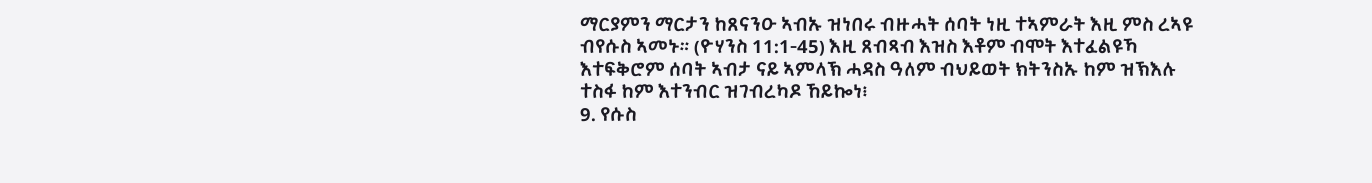ማርያምን ማርታን ከጸናንዑ ኣብኡ ዝነበሩ ብዙሓት ሰባት ነዚ ተኣምራት እዚ ምስ ረኣዩ ብየሱስ ኣመኑ። (ዮሃንስ 11:1-45) እዚ ጸብጻብ እዝስ እቶም ብሞት እተፈልዩኻ እተፍቅሮም ሰባት ኣብታ ናይ ኣምላኽ ሓዳስ ዓለም ብህይወት ክትንስኡ ከም ዝኽእሉ ተስፋ ከም እተንብር ዝገብረካዶ ኸይኰነ፧
9. የሱስ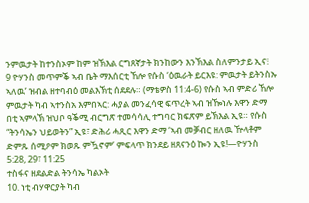ንምዉታት ከተንስኦም ከም ዝኽእል ርግጸኛታት ክንከውን እንኽእል ስለምንታይ ኢና፧
9 ዮሃንስ መጥምቕ ኣብ ቤት ማእሰርቲ ኸሎ የሱስ ‘ዕዉራት ይርእዩ: ምዉታት ይትንስኡ ኣለዉ’ ዝብል ዘተባብዕ መልእኽቲ ሰደደሉ። (ማቴዎስ 11:4-6) የሱስ ኣብ ምድሪ ኸሎ ምዉታት ካብ ኣተንስአ እምበኣር: ሓያል መንፈሳዊ ፍጥረት ኣብ ዝዀነሉ እዋን ድማ በቲ ኣምላኽ ዝህቦ ዓቕሚ ብርግጽ ተመሳሳሊ ተግባር ክፍጽም ይኽእል ኢዩ። የሱስ “ትንሳኤን ህይወትን” ኢዩ፣ ድሕሪ ሓጺር እዋን ድማ ‘ኣብ መቓብር ዘለዉ ዅላቶም ድምጹ ሰሚዖም ክወጹ ምዃኖም’ ምፍላጥ ክንደይ ዘጸናንዕ ኰን ኢዩ!—ዮሃንስ 5:28, 29፣ 11:25
ተስፋና ዘደልድል ትንሳኤ ካልኦት
10. ነቲ ብሃዋርያት ካብ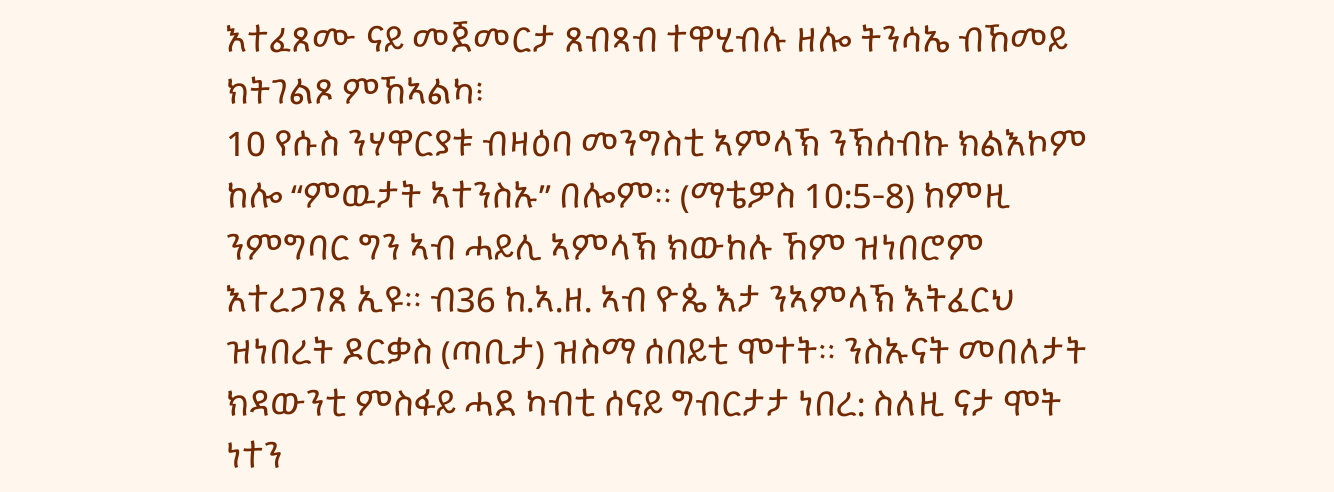እተፈጸሙ ናይ መጀመርታ ጸብጻብ ተዋሂብሉ ዘሎ ትንሳኤ ብኸመይ ክትገልጾ ምኸኣልካ፧
10 የሱስ ንሃዋርያቱ ብዛዕባ መንግስቲ ኣምላኽ ንኽሰብኩ ክልእኮም ከሎ “ምዉታት ኣተንስኡ” በሎም። (ማቴዎስ 10:5-8) ከምዚ ንምግባር ግን ኣብ ሓይሊ ኣምላኽ ክውከሉ ኸም ዝነበሮም እተረጋገጸ ኢዩ። ብ36 ከ.ኣ.ዘ. ኣብ ዮጴ እታ ንኣምላኽ እትፈርህ ዝነበረት ዶርቃስ (ጣቢታ) ዝስማ ሰበይቲ ሞተት። ንስኡናት መበለታት ክዳውንቲ ምስፋይ ሓደ ካብቲ ሰናይ ግብርታታ ነበረ: ስለዚ ናታ ሞት ነተን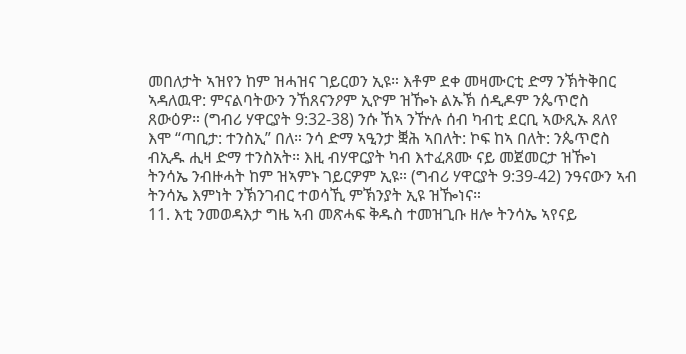መበለታት ኣዝየን ከም ዝሓዝና ገይርወን ኢዩ። እቶም ደቀ መዛሙርቲ ድማ ንኽትቅበር ኣዳለዉዋ: ምናልባትውን ንኸጸናንዖም ኢዮም ዝዀኑ ልኡኽ ሰዲዶም ንጴጥሮስ ጸውዕዎ። (ግብሪ ሃዋርያት 9:32-38) ንሱ ኸኣ ንዅሉ ሰብ ካብቲ ደርቢ ኣውጺኡ ጸለየ እሞ “ጣቢታ: ተንስኢ” በለ። ንሳ ድማ ኣዒንታ ቛሕ ኣበለት: ኮፍ ከኣ በለት: ንጴጥሮስ ብኢዱ ሒዛ ድማ ተንስአት። እዚ ብሃዋርያት ካብ እተፈጸሙ ናይ መጀመርታ ዝዀነ ትንሳኤ ንብዙሓት ከም ዝኣምኑ ገይርዎም ኢዩ። (ግብሪ ሃዋርያት 9:39-42) ንዓናውን ኣብ ትንሳኤ እምነት ንኽንገብር ተወሳኺ ምኽንያት ኢዩ ዝዀነና።
11. እቲ ንመወዳእታ ግዜ ኣብ መጽሓፍ ቅዱስ ተመዝጊቡ ዘሎ ትንሳኤ ኣየናይ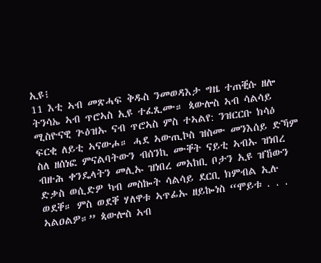ኢዩ፧
11 እቲ ኣብ መጽሓፍ ቅዱስ ንመወዳእታ ግዜ ተጠቒሱ ዘሎ ትንሳኤ ኣብ ጥሮኣስ ኢዩ ተፈጺሙ። ጳውሎስ ኣብ ሳልሳይ ሚስዮናዊ ጕዕዝኡ ናብ ጥሮኣስ ምስ ተኣልየ: ንዝርርቡ ክሳዕ ፍርቂ ለይቲ ኣናውሖ። ሓደ ኣውጢኮስ ዝስሙ መንእሰይ ድኻም ስለ ዘሰነፎ ምናልባትውን ብሰንኪ ሙቐት ናይቲ ኣብኡ ዝነበረ ብዙሕ ቀንዴላትን መሊኡ ዝነበረ መአከቢ ቦታን ኢዩ ዝኸውን ድቃስ ወሲድዎ ካብ መስኰት ሳልሳይ ደርቢ ክምብል ኢሉ ወደቐ። ምስ ወደቐ ሃለዋቱ ኣጥፊኡ ዘይኰነስ “ሞይቱ . . . ኣልዐልዎ።” ጳውሎስ ኣብ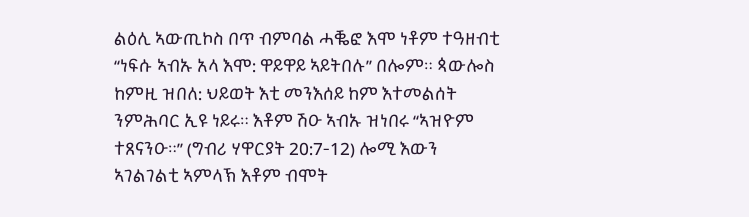ልዕሊ ኣውጢኮስ በጥ ብምባል ሓቘፎ እሞ ነቶም ተዓዘብቲ “ነፍሱ ኣብኡ አላ እሞ: ዋይዋይ ኣይትበሉ” በሎም። ጳውሎስ ከምዚ ዝበለ: ህይወት እቲ መንእሰይ ከም እተመልሰት ንምሕባር ኢዩ ነይሩ። እቶም ሽዑ ኣብኡ ዝነበሩ “ኣዝዮም ተጸናንዑ።” (ግብሪ ሃዋርያት 20:7-12) ሎሚ እውን ኣገልገልቲ ኣምላኽ እቶም ብሞት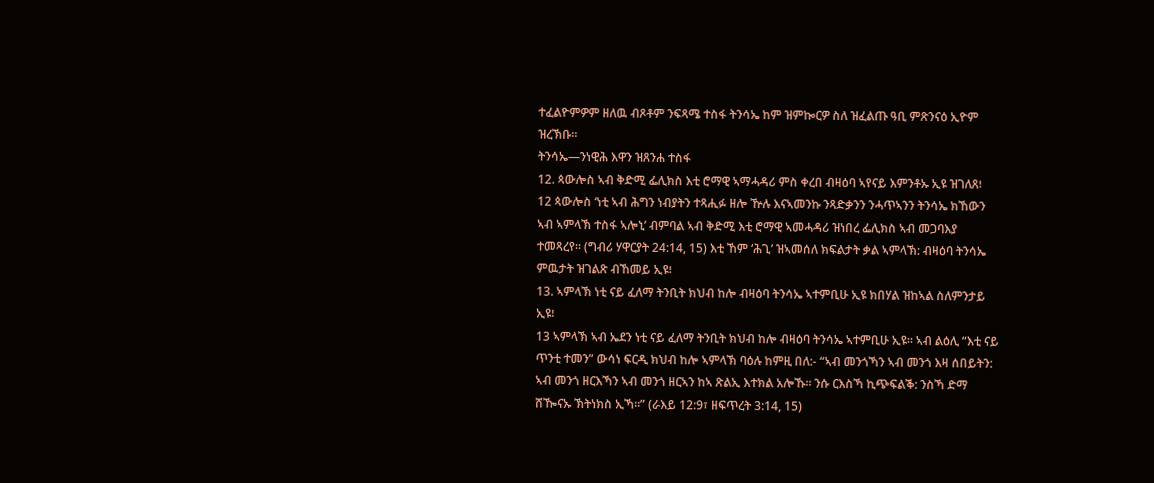ተፈልዮምዎም ዘለዉ ብጾቶም ንፍጻሜ ተስፋ ትንሳኤ ከም ዝምኰርዎ ስለ ዝፈልጡ ዓቢ ምጽንናዕ ኢዮም ዝረኽቡ።
ትንሳኤ—ንነዊሕ እዋን ዝጸንሐ ተስፋ
12. ጳውሎስ ኣብ ቅድሚ ፌሊክስ እቲ ሮማዊ ኣማሓዳሪ ምስ ቀረበ ብዛዕባ ኣየናይ እምንቶኡ ኢዩ ዝገለጸ፧
12 ጳውሎስ ‘ነቲ ኣብ ሕግን ነብያትን ተጻሒፉ ዘሎ ዅሉ እናኣመንኩ ንጻድቃንን ንሓጥኣንን ትንሳኤ ክኸውን ኣብ ኣምላኽ ተስፋ ኣሎኒ’ ብምባል ኣብ ቅድሚ እቲ ሮማዊ ኣመሓዳሪ ዝነበረ ፌሊክስ ኣብ መጋባእያ ተመጻረየ። (ግብሪ ሃዋርያት 24:14, 15) እቲ ኸም ‘ሕጊ’ ዝኣመሰለ ክፍልታት ቃል ኣምላኽ: ብዛዕባ ትንሳኤ ምዉታት ዝገልጽ ብኸመይ ኢዩ፧
13. ኣምላኽ ነቲ ናይ ፈለማ ትንቢት ክህብ ከሎ ብዛዕባ ትንሳኤ ኣተምቢሁ ኢዩ ክበሃል ዝከኣል ስለምንታይ ኢዩ፧
13 ኣምላኽ ኣብ ኤደን ነቲ ናይ ፈለማ ትንቢት ክህብ ከሎ ብዛዕባ ትንሳኤ ኣተምቢሁ ኢዩ። ኣብ ልዕሊ “እቲ ናይ ጥንቲ ተመን” ውሳነ ፍርዲ ክህብ ከሎ ኣምላኽ ባዕሉ ከምዚ በለ:- “ኣብ መንጎኻን ኣብ መንጎ እዛ ሰበይትን: ኣብ መንጎ ዘርእኻን ኣብ መንጎ ዘርኣን ከኣ ጽልኢ እተክል አሎኹ። ንሱ ርእስኻ ኪጭፍልቕ: ንስኻ ድማ ሸዀናኡ ኽትነክስ ኢኻ።” (ራእይ 12:9፣ ዘፍጥረት 3:14, 15)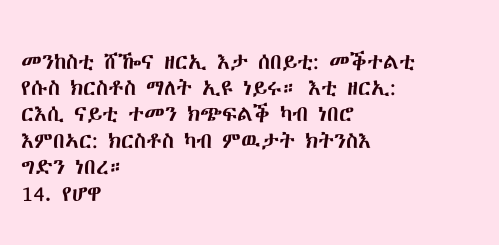መንከስቲ ሸዀና ዘርኢ እታ ሰበይቲ: መቕተልቲ የሱስ ክርስቶስ ማለት ኢዩ ነይሩ። እቲ ዘርኢ: ርእሲ ናይቲ ተመን ክጭፍልቕ ካብ ነበሮ እምበኣር: ክርስቶስ ካብ ምዉታት ክትንስእ ግድን ነበረ።
14. የሆዋ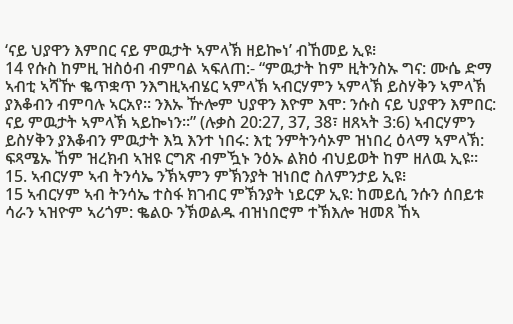‘ናይ ህያዋን እምበር ናይ ምዉታት ኣምላኽ ዘይኰነ’ ብኸመይ ኢዩ፧
14 የሱስ ከምዚ ዝስዕብ ብምባል ኣፍለጠ:- “ምዉታት ከም ዚትንስኡ ግና: ሙሴ ድማ ኣብቲ ኣሻዅ ቈጥቋጥ ንእግዚኣብሄር ኣምላኽ ኣብርሃምን ኣምላኽ ይስሃቅን ኣምላኽ ያእቆብን ብምባሉ ኣርአየ። ንእኡ ዅሎም ህያዋን እዮም እሞ: ንሱስ ናይ ህያዋን እምበር: ናይ ምዉታት ኣምላኽ ኣይኰነን።” (ሉቃስ 20:27, 37, 38፣ ዘጸኣት 3:6) ኣብርሃምን ይስሃቅን ያእቆብን ምዉታት እኳ እንተ ነበሩ: እቲ ንምትንሳኦም ዝነበረ ዕላማ ኣምላኽ: ፍጻሜኡ ኸም ዝረክብ ኣዝዩ ርግጽ ብምዃኑ ንዕኡ ልክዕ ብህይወት ከም ዘለዉ ኢዩ።
15. ኣብርሃም ኣብ ትንሳኤ ንኽኣምን ምኽንያት ዝነበሮ ስለምንታይ ኢዩ፧
15 ኣብርሃም ኣብ ትንሳኤ ተስፋ ክገብር ምኽንያት ነይርዎ ኢዩ: ከመይሲ ንሱን ሰበይቱ ሳራን ኣዝዮም ኣሪጎም: ቈልዑ ንኽወልዱ ብዝነበሮም ተኽእሎ ዝመጸ ኸኣ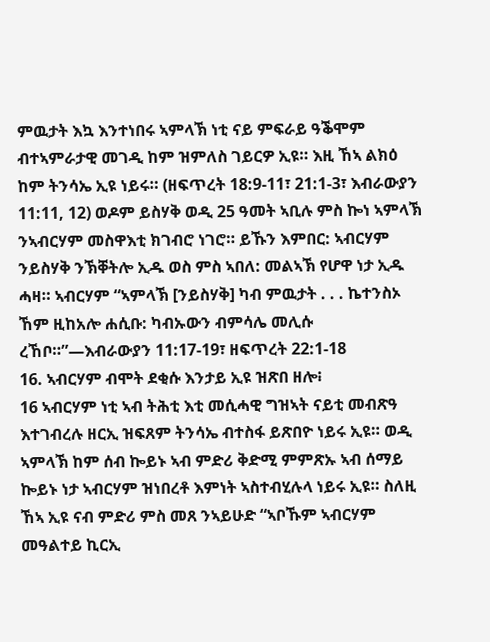ምዉታት እኳ እንተነበሩ ኣምላኽ ነቲ ናይ ምፍራይ ዓቕሞም ብተኣምራታዊ መገዲ ከም ዝምለስ ገይርዎ ኢዩ። እዚ ኸኣ ልክዕ ከም ትንሳኤ ኢዩ ነይሩ። (ዘፍጥረት 18:9-11፣ 21:1-3፣ እብራውያን 11:11, 12) ወዶም ይስሃቅ ወዲ 25 ዓመት ኣቢሉ ምስ ኰነ ኣምላኽ ንኣብርሃም መስዋእቲ ክገብሮ ነገሮ። ይኹን እምበር: ኣብርሃም ንይስሃቅ ንኽቐትሎ ኢዱ ወስ ምስ ኣበለ: መልኣኽ የሆዋ ነታ ኢዱ ሓዛ። ኣብርሃም “ኣምላኽ [ንይስሃቅ] ካብ ምዉታት . . . ኬተንስኦ ኸም ዚከአሎ ሐሲቡ: ካብኡውን ብምሳሌ መሊሱ ረኸቦ።”—እብራውያን 11:17-19፣ ዘፍጥረት 22:1-18
16. ኣብርሃም ብሞት ደቂሱ እንታይ ኢዩ ዝጽበ ዘሎ፧
16 ኣብርሃም ነቲ ኣብ ትሕቲ እቲ መሲሓዊ ግዝኣት ናይቲ መብጽዓ እተገብረሉ ዘርኢ ዝፍጸም ትንሳኤ ብተስፋ ይጽበዮ ነይሩ ኢዩ። ወዲ ኣምላኽ ከም ሰብ ኰይኑ ኣብ ምድሪ ቅድሚ ምምጽኡ ኣብ ሰማይ ኰይኑ ነታ ኣብርሃም ዝነበረቶ እምነት ኣስተብሂሉላ ነይሩ ኢዩ። ስለዚ ኸኣ ኢዩ ናብ ምድሪ ምስ መጸ ንኣይሁድ “ኣቦኹም ኣብርሃም መዓልተይ ኪርኢ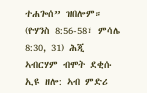ተሐጐሰ” ዝበሎም። (ዮሃንስ 8:56-58፣ ምሳሌ 8:30, 31) ሕጂ ኣብርሃም ብሞት ደቂሱ ኢዩ ዘሎ: ኣብ ምድሪ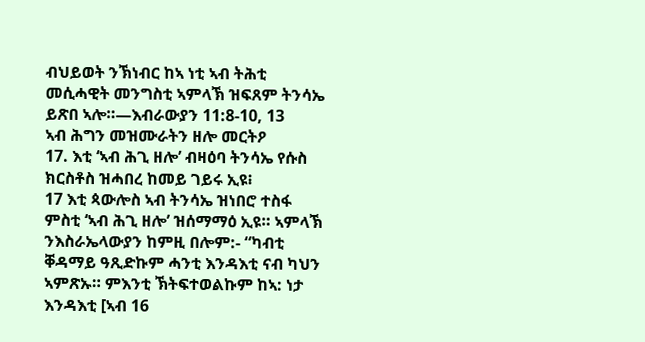ብህይወት ንኽነብር ከኣ ነቲ ኣብ ትሕቲ መሲሓዊት መንግስቲ ኣምላኽ ዝፍጸም ትንሳኤ ይጽበ ኣሎ።—እብራውያን 11:8-10, 13
ኣብ ሕግን መዝሙራትን ዘሎ መርትዖ
17. እቲ ‘ኣብ ሕጊ ዘሎ’ ብዛዕባ ትንሳኤ የሱስ ክርስቶስ ዝሓበረ ከመይ ገይሩ ኢዩ፧
17 እቲ ጳውሎስ ኣብ ትንሳኤ ዝነበሮ ተስፋ ምስቲ ‘ኣብ ሕጊ ዘሎ’ ዝሰማማዕ ኢዩ። ኣምላኽ ንእስራኤላውያን ከምዚ በሎም:- “ካብቲ ቐዳማይ ዓጺድኩም ሓንቲ እንዳእቲ ናብ ካህን ኣምጽኡ። ምእንቲ ኽትፍተወልኩም ከኣ: ነታ እንዳእቲ [ኣብ 16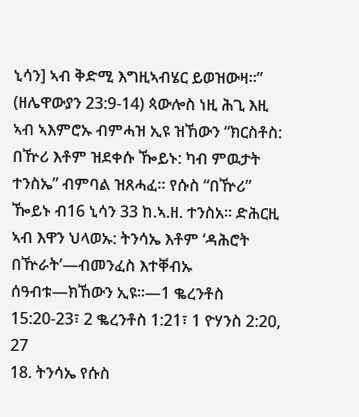ኒሳን] ኣብ ቅድሚ እግዚኣብሄር ይወዝውዛ።” (ዘሌዋውያን 23:9-14) ጳውሎስ ነዚ ሕጊ እዚ ኣብ ኣእምሮኡ ብምሓዝ ኢዩ ዝኸውን “ክርስቶስ: በዅሪ እቶም ዝደቀሱ ዀይኑ: ካብ ምዉታት ተንስኤ” ብምባል ዝጸሓፈ። የሱስ “በዅሪ” ዀይኑ ብ16 ኒሳን 33 ከ.ኣ.ዘ. ተንስአ። ድሕርዚ ኣብ እዋን ህላወኡ: ትንሳኤ እቶም ‘ዳሕሮት በዅራት’—ብመንፈስ እተቐብኡ ሰዓብቱ—ክኸውን ኢዩ።—1 ቈረንቶስ 15:20-23፣ 2 ቈረንቶስ 1:21፣ 1 ዮሃንስ 2:20, 27
18. ትንሳኤ የሱስ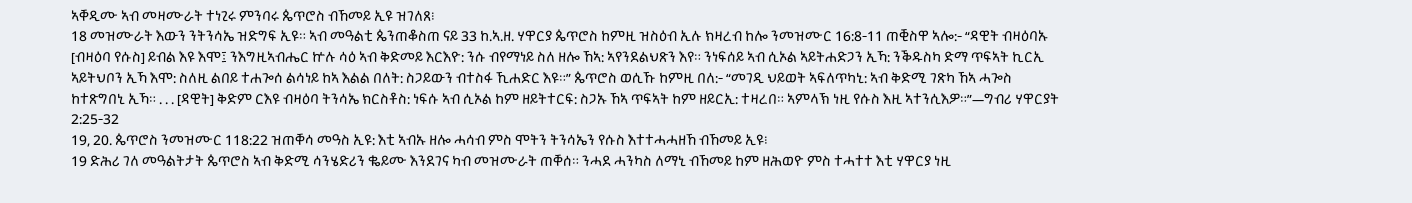ኣቐዲሙ ኣብ መዛሙራት ተነጊሩ ምንባሩ ጴጥሮስ ብኸመይ ኢዩ ዝገለጸ፧
18 መዝሙራት እውን ንትንሳኤ ዝድግፍ ኢዩ። ኣብ መዓልቲ ጴንጠቆስጠ ናይ 33 ከ.ኣ.ዘ. ሃዋርያ ጴጥሮስ ከምዚ ዝስዕብ ኢሉ ክዛረብ ከሎ ንመዝሙር 16:8-11 ጠቒስዋ ኣሎ:- “ዳዊት ብዛዕባኡ [ብዛዕባ የሱስ] ይብል እዩ እሞ፤ ንእግዚኣብሔር ኵሉ ሳዕ ኣብ ቅድመይ እርእዮ: ንሱ ብየማነይ ስለ ዘሎ ኸኣ: ኣየንደልህጽን እየ። ንነፍሰይ ኣብ ሲኦል ኣይትሐድጋን ኢኻ: ንቕዱስካ ድማ ጥፍኣት ኪርኢ ኣይትህቦን ኢኻ እሞ: ስለዚ ልበይ ተሐጐሰ ልሳነይ ከኣ እልል በለት: ስጋይውን ብተስፋ ኺሐድር እዩ።” ጴጥሮስ ወሲኹ ከምዚ በለ:- “መገዲ ህይወት ኣፍለጥካኒ: ኣብ ቅድሚ ገጽካ ኸኣ ሓጐስ ከተጽግበኒ ኢኻ። . . . [ዳዊት] ቅድም ርእዩ ብዛዕባ ትንሳኤ ክርስቶስ: ነፍሱ ኣብ ሲኦል ከም ዘይትተርፍ: ስጋኡ ኸኣ ጥፍኣት ከም ዘይርኢ: ተዛረበ። ኣምላኽ ነዚ የሱስ እዚ ኣተንሲእዎ።”—ግብሪ ሃዋርያት 2:25-32
19, 20. ጴጥሮስ ንመዝሙር 118:22 ዝጠቐሳ መዓስ ኢዩ: እቲ ኣብኡ ዘሎ ሓሳብ ምስ ሞትን ትንሳኤን የሱስ እተተሓሓዘኸ ብኸመይ ኢዩ፧
19 ድሕሪ ገለ መዓልትታት ጴጥሮስ ኣብ ቅድሚ ሳንሄድሪን ቈይሙ እንደገና ካብ መዝሙራት ጠቐሰ። ንሓደ ሓንካስ ለማኒ ብኸመይ ከም ዘሕወዮ ምስ ተሓተተ እቲ ሃዋርያ ነዚ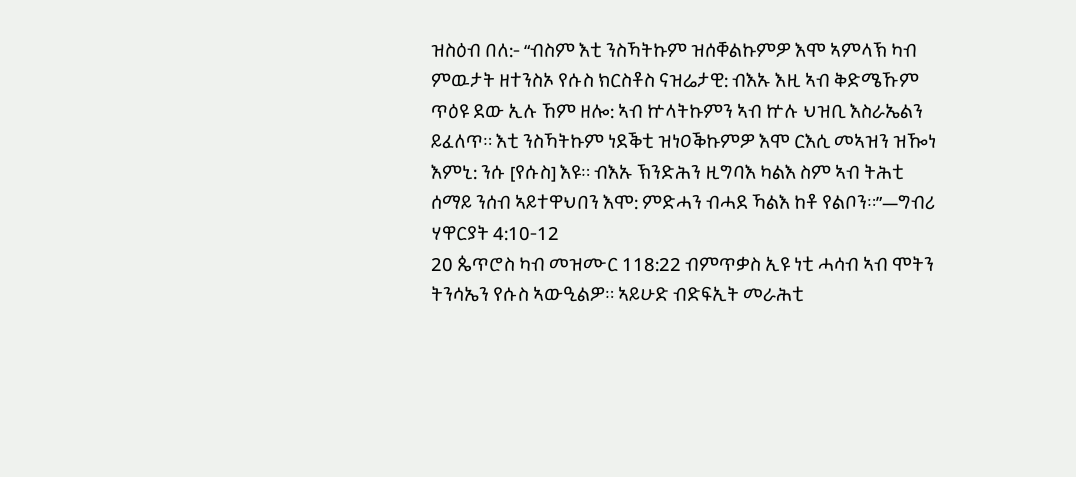ዝስዕብ በለ:- “ብስም እቲ ንስኻትኩም ዝሰቐልኩምዎ እሞ ኣምላኽ ካብ ምዉታት ዘተንስኦ የሱስ ክርስቶስ ናዝሬታዊ: ብእኡ እዚ ኣብ ቅድሜኹም ጥዕዩ ደው ኢሉ ኸም ዘሎ: ኣብ ኵላትኩምን ኣብ ኵሉ ህዝቢ እስራኤልን ይፈለጥ። እቲ ንስኻትኩም ነደቕቲ ዝነዐቕኩምዎ እሞ ርእሲ መኣዝን ዝዀነ እምኒ: ንሱ [የሱስ] እዩ። ብእኡ ኽንድሕን ዚግባእ ካልእ ስም ኣብ ትሕቲ ሰማይ ንሰብ ኣይተዋህበን እሞ: ምድሓን ብሓደ ኻልእ ከቶ የልቦን።”—ግብሪ ሃዋርያት 4:10-12
20 ጴጥሮስ ካብ መዝሙር 118:22 ብምጥቃስ ኢዩ ነቲ ሓሳብ ኣብ ሞትን ትንሳኤን የሱስ ኣውዒልዎ። ኣይሁድ ብድፍኢት መራሕቲ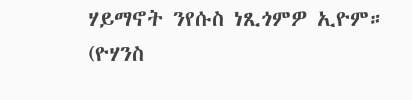ሃይማኖት ንየሱስ ነጺጎምዎ ኢዮም። (ዮሃንስ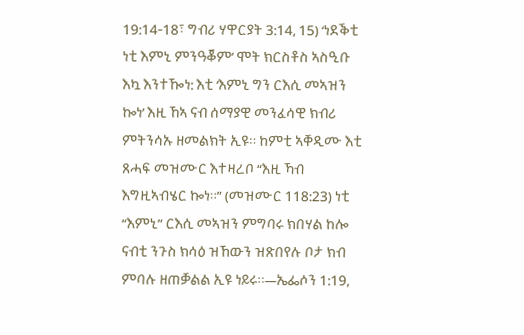19:14-18፣ ግብሪ ሃዋርያት 3:14, 15) ‘ነደቕቲ ነቲ እምኒ ምንዓቖም’ ሞት ክርስቶስ ኣስዒቡ እኳ እንተዀነ: እቲ ‘እምኒ ግን ርእሲ መኣዝን ኰነ’ እዚ ኸኣ ናብ ሰማያዊ መንፈሳዊ ክብሪ ምትንሳኡ ዘመልክት ኢዩ። ከምቲ ኣቐዲሙ እቲ ጸሓፍ መዝሙር እተዛረቦ “እዚ ኻብ እግዚኣብሄር ኰነ።” (መዝሙር 118:23) ነቲ “እምኒ” ርእሲ መኣዝን ምግባሩ ክበሃል ከሎ ናብቲ ንጉስ ክሳዕ ዝኸውን ዝጽበየሉ ቦታ ክብ ምባሉ ዘጠቓልል ኢዩ ነይሩ።—ኤፌሶን 1:19,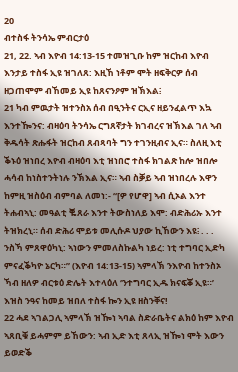20
ብተስፋ ትንሳኤ ምብርታዕ
21, 22. ኣብ እዮብ 14:13-15 ተመዝጊቡ ከም ዝርከብ እዮብ እንታይ ተስፋ ኢዩ ዝገለጸ: እዚኸ ነቶም ሞት ዘፍቅርዎ ሰብ ዘጋጠሞም ብኸመይ ኢዩ ከጸናንዖም ዝኽእል፧
21 ካብ ምዉታት ዝተንስአ ሰብ በዒንትና ርኢና ዘይንፈልጥ እኳ እንተዀንና: ብዛዕባ ትንሳኤ ርግጸኛታት ክገብረና ዝኽእል ገለ ኣብ ቅዱሳት ጽሑፋት ዝርከብ ጸብጻባት ግን ተገንዚብና ኢና። ስለዚ እቲ ቕኑዕ ዝነበረ እዮብ ብዛዕባ እቲ ዝነበሮ ተስፋ ክገልጽ ከሎ ዝበሎ ሓሳብ ከነስተንትነሉ ንኽእል ኢና። ኣብ ስቓይ ኣብ ዝነበረሉ እዋን ከምዚ ዝስዕብ ብምባል ለመነ:- “[ዎ የሆዋ] ኣብ ሲኦል እንተ ትሐብኣኒ: መዓልቲ ቘጸራ እንተ ትውስነለይ እሞ: ብድሕሪኡ እንተ ትዝክረኒ። ሰብ ድሕሪ ሞይቱ መሊሱዶ ህያው ኪኸውን እዩ፧ . . . ንስኻ ምጸዋዕካኒ: ኣነውን ምመለስኩልካ ነይረ: ነቲ ተግባር ኢድካ ምናፈቕካዮ ኔርካ።” (እዮብ 14:13-15) ኣምላኽ ንእዮብ ከተንስኦ ኻብ ዘለዎ ብርቱዕ ድሌት እተላዕለ ‘ንተግባር ኢዱ ክናፍቖ ኢዩ።’ እዝስ ንዓና ከመይ ዝበለ ተስፋ ኰን ኢዩ ዘስንቐና!
22 ሓደ ኣገልጋሊ ኣምላኽ ዝዀነ ኣባል ስድራቤትና ልክዕ ከም እዮብ ኣጸቢቑ ይሓምም ይኸውን: ኣብ ኢድ እቲ ጸላኢ ዝዀነ ሞት እውን ይወድቕ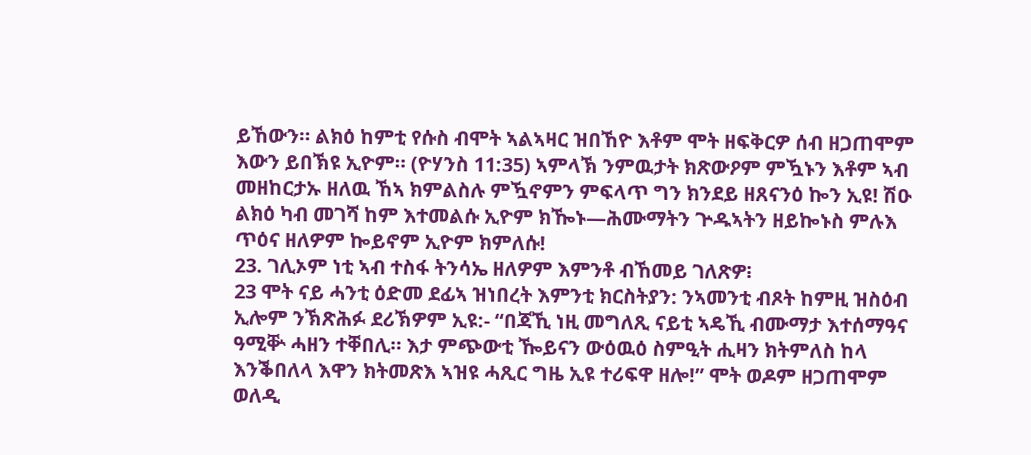ይኸውን። ልክዕ ከምቲ የሱስ ብሞት ኣልኣዛር ዝበኸዮ እቶም ሞት ዘፍቅርዎ ሰብ ዘጋጠሞም እውን ይበኽዩ ኢዮም። (ዮሃንስ 11:35) ኣምላኽ ንምዉታት ክጽውዖም ምዃኑን እቶም ኣብ መዘከርታኡ ዘለዉ ኸኣ ክምልስሉ ምዃኖምን ምፍላጥ ግን ክንደይ ዘጸናንዕ ኰን ኢዩ! ሽዑ ልክዕ ካብ መገሻ ከም እተመልሱ ኢዮም ክዀኑ—ሕሙማትን ጕዱኣትን ዘይኰኑስ ምሉእ ጥዕና ዘለዎም ኰይኖም ኢዮም ክምለሱ!
23. ገሊኦም ነቲ ኣብ ተስፋ ትንሳኤ ዘለዎም እምንቶ ብኸመይ ገለጽዎ፧
23 ሞት ናይ ሓንቲ ዕድመ ደፊኣ ዝነበረት እምንቲ ክርስትያን: ንኣመንቲ ብጾት ከምዚ ዝስዕብ ኢሎም ንኽጽሕፉ ደሪኽዎም ኢዩ:- “በጃኺ ነዚ መግለጺ ናይቲ ኣዴኺ ብሙማታ እተሰማዓና ዓሚቝ ሓዘን ተቐበሊ። እታ ምጭውቲ ዀይናን ውዕዉዕ ስምዒት ሒዛን ክትምለስ ከላ እንቕበለላ እዋን ክትመጽእ ኣዝዩ ሓጺር ግዜ ኢዩ ተሪፍዋ ዘሎ!” ሞት ወዶም ዘጋጠሞም ወለዲ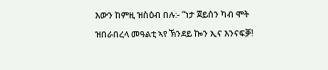እውን ከምዚ ዝስዕብ በሉ:- “ነታ ጀይሰን ካብ ሞት ዝበራበረላ መዓልቲ ኣየ ኽንደይ ኰን ኢና እንናፍቓ!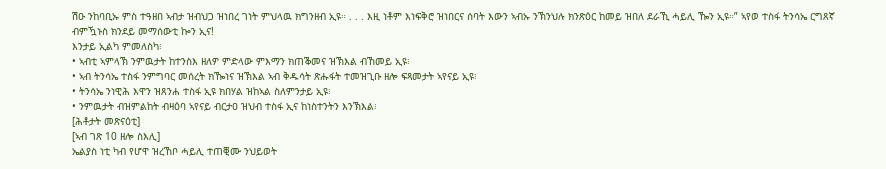ሽዑ ንከባቢኡ ምስ ተዓዘበ ኣብታ ዝብህጋ ዝነበረ ገነት ምህላዉ ክግንዘብ ኢዩ። . . . እዚ ነቶም እነፍቅሮ ዝነበርና ሰባት እውን ኣብኡ ንኽንህሉ ክንጽዕር ከመይ ዝበለ ደራኺ ሓይሊ ዀን ኢዩ።” ኣየወ ተስፋ ትንሳኤ ርግጸኛ ብምዃኑስ ክንደይ መማሰውቲ ኰን ኢና!
እንታይ ኢልካ ምመለስካ፧
• ኣብቲ ኣምላኽ ንምዉታት ከተንስእ ዘለዎ ምድላው ምእማን ክጠቕመና ዝኽእል ብኸመይ ኢዩ፧
• ኣብ ትንሳኤ ተስፋ ንምግባር መሰረት ክዀነና ዝኽእል ኣብ ቅዱሳት ጽሑፋት ተመዝጊቡ ዘሎ ፍጻመታት ኣየናይ ኢዩ፧
• ትንሳኤ ንነዊሕ እዋን ዝጸንሐ ተስፋ ኢዩ ክበሃል ዝከኣል ስለምንታይ ኢዩ፧
• ንምዉታት ብዝምልከት ብዛዕባ ኣየናይ ብርታዐ ዝህብ ተስፋ ኢና ከነስተንትን እንኽእል፧
[ሕቶታት መጽናዕቲ]
[ኣብ ገጽ 10 ዘሎ ስእሊ]
ኤልያስ ነቲ ካብ የሆዋ ዝረኸቦ ሓይሊ ተጠቒሙ ንህይወት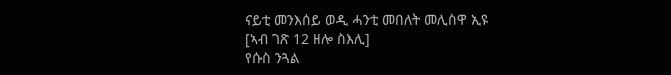ናይቲ መንእሰይ ወዲ ሓንቲ መበለት መሊስዋ ኢዩ
[ኣብ ገጽ 12 ዘሎ ስእሊ]
የሱስ ንጓል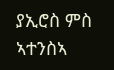ያኢሮስ ምስ ኣተንስኣ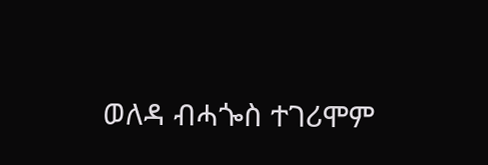ወለዳ ብሓጐስ ተገሪሞም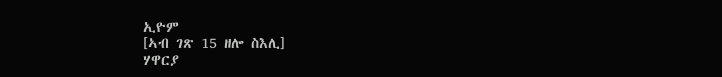ኢዮም
[ኣብ ገጽ 15 ዘሎ ስእሊ]
ሃዋርያ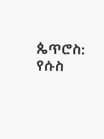ጴጥሮስ: የሱስ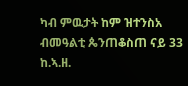ካብ ምዉታት ከም ዝተንስአ ብመዓልቲ ጴንጠቆስጠ ናይ 33 ከ.ኣ.ዘ.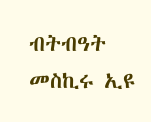ብትብዓት መስኪሩ ኢዩ